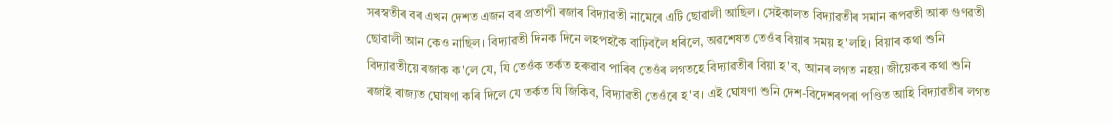সৰস্বতীৰ বৰ এখন দেশত এজন বৰ প্রতাপী ৰজাৰ বিদ্যাৱতী নামেৰে এটি ছোৱালী আছিল। সেইকালত বিদ্যাৱতীৰ সমান ৰূপৱতী আৰু গুণৱতী ছোৱালী আন কেও নাছিল। বিদ্যাৱতী দিনক দিনে লহপহকৈ বাঢ়িবলৈ ধৰিলে, অৱশেষত তেওঁৰ বিয়াৰ সময় হ'লহি। বিয়াৰ কথা শুনি বিদ্যাৱতীয়ে ৰজাক ক'লে যে, যি তেওঁক তর্কত হৰুৱাব পাৰিব তেওঁৰ লগতহে বিদ্যাৱতীৰ বিয়া হ'ব, আনৰ লগত নহয়। জীয়েকৰ কথা শুনি ৰজাই ৰাজ্যত ঘোষণা কৰি দিলে যে তর্কত যি জিকিব, বিদ্যাৱতী তেওঁৰে হ'ব। এই ঘোষণা শুনি দেশ-বিদেশৰপৰা পণ্ডিত আহি বিদ্যাৱতীৰ লগত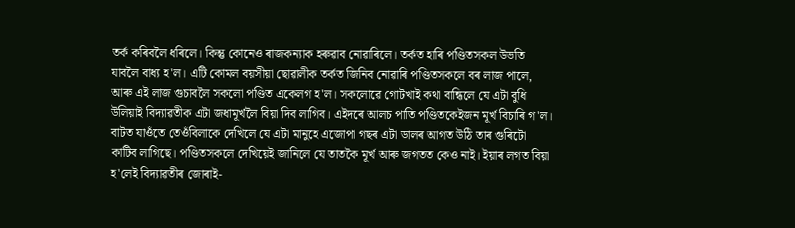তর্ক কৰিবলৈ ধৰিলে। কিন্তু কোনেও ৰাজকন্যাক হৰুৱাব নোৱাৰিলে। তর্কত হাৰি পণ্ডিতসকল উভতি যাবলৈ বাধ্য হ'ল। এটি কোমল বয়সীয়া ছোৱালীক তর্কত জিনিব নোৱাৰি পণ্ডিতসকলে বৰ লাজ পালে, আৰু এই লাজ গুচাবলৈ সকলো পণ্ডিত একেলগ হ'ল। সকলোৱে গোটখাই কথা বান্ধিলে যে এটা বুধি উলিয়াই বিদ্যাৱতীক এটা জধামূর্খলৈ বিয়া দিব লাগিব। এইদৰে আলচ পাতি পণ্ডিতকেইজন মূর্খ বিচাৰি গ'ল। বাটত যাওঁতে তেওঁবিলাকে দেখিলে যে এটা মানুহে এজোপা গছৰ এটা ডালৰ আগত উঠি তাৰ গুৰিটো কাটিব লাগিছে। পণ্ডিতসকলে দেখিয়েই জানিলে যে তাতকৈ মূর্খ আৰু জগতত কেও নাই। ইয়াৰ লগত বিয়া হ'লেই বিদ্যাৱতীৰ জোৰাই-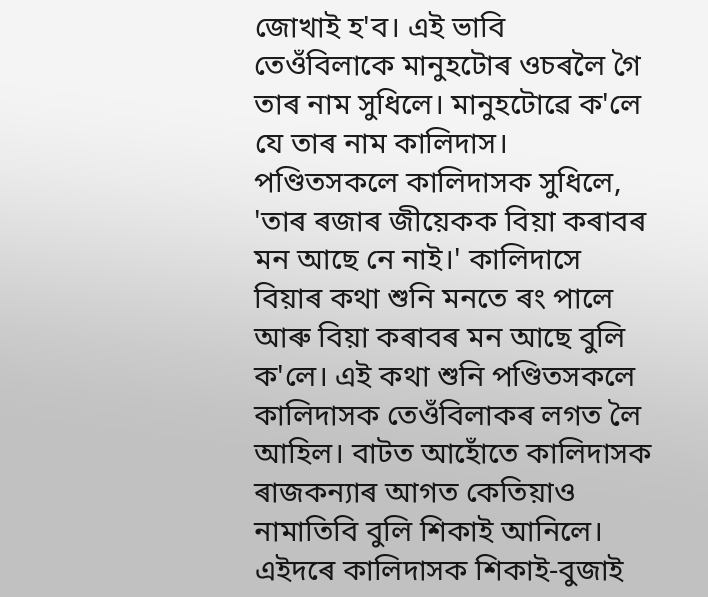জোখাই হ'ব। এই ভাবি তেওঁবিলাকে মানুহটোৰ ওচৰলৈ গৈ তাৰ নাম সুধিলে। মানুহটোৱে ক'লে যে তাৰ নাম কালিদাস। পণ্ডিতসকলে কালিদাসক সুধিলে, 'তাৰ ৰজাৰ জীয়েকক বিয়া কৰাবৰ মন আছে নে নাই।' কালিদাসে বিয়াৰ কথা শুনি মনতে ৰং পালে আৰু বিয়া কৰাবৰ মন আছে বুলি ক'লে। এই কথা শুনি পণ্ডিতসকলে কালিদাসক তেওঁবিলাকৰ লগত লৈ আহিল। বাটত আহোঁতে কালিদাসক ৰাজকন্যাৰ আগত কেতিয়াও নামাতিবি বুলি শিকাই আনিলে। এইদৰে কালিদাসক শিকাই-বুজাই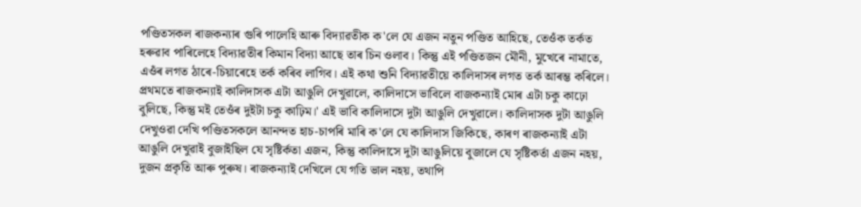পণ্ডিতসকল ৰাজকন্যাৰ গুৰি পালেহি আৰু বিদ্যাৱতীক ক'লে যে এজন নতুন পণ্ডিত আহিছে, তেওঁক তর্কত হৰুৱাব পাৰিলেহে বিদ্যাৱতীৰ কিমান বিদ্যা আছে তাৰ চিন ওলাব। কিন্তু এই পণ্ডিতজন মৌনী, মুখেৰে নামাতে, এওঁৰ লগত ঠাৰে-চিয়াৰেহে তর্ক কৰিব লাগিব। এই কথা শুনি বিদ্যাৱতীয়ে কালিদাসৰ লগত তৰ্ক আৰম্ভ কৰিলে। প্রথমতে ৰাজকন্যাই কালিদাসক এটা আঙুলি দেখুৱালে, কালিদাসে ভাবিলে বাজকন্যাই মোৰ এটা চকু কাঢ়ো বুলিছে, কিন্তু মই তেওঁৰ দুইটা চকু কাঢ়িম।' এই ভাবি কালিদাসে দুটা আঙুলি দেখুৱালে। কালিদাসক দুটা আঙুলি দেখুওৱা দেখি পণ্ডিতসকলে আনন্দত হাচ-চাপৰি মাৰি ক'লে যে কালিদাস জিকিছে, কাৰণ ৰাজকন্যাই এটা আঙুলি দেখুৱাই বুজাইছিল যে সৃষ্টির্কতা এজন, কিন্তু কালিদাসে দুটা আঙুলিয়ে বুজালে যে সৃষ্টিকর্তা এজন নহয়, দুজন প্রকৃতি আৰু পুৰুষ। ৰাজকন্যাই দেখিলে যে গতি ভাল নহয়, তথাপি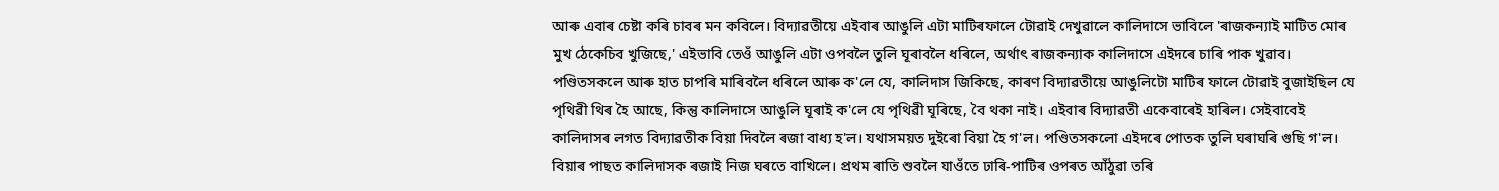আৰু এবাৰ চেষ্টা কৰি চাবৰ মন কবিলে। বিদ্যাৱতীয়ে এইবাৰ আঙুলি এটা মাটিৰফালে টোৱাই দেখুৱালে কালিদাসে ভাবিলে 'ৰাজকন্যাই মাটিত মোৰ মুখ ঠেকেচিব খুজিছে,' এইভাবি তেওঁ আঙুলি এটা ওপবলৈ তুলি ঘূৰাবলৈ ধৰিলে, অর্থাৎ ৰাজকন্যাক কালিদাসে এইদৰে চাৰি পাক খুৱাব। পণ্ডিতসকলে আৰু হাত চাপৰি মাৰিবলৈ ধৰিলে আৰু ক'লে যে, কালিদাস জিকিছে, কাৰণ বিদ্যাৱতীয়ে আঙুলিটো মাটিৰ ফালে টোৱাই বুজাইছিল যে পৃথিৱী থিৰ হৈ আছে, কিন্তু কালিদাসে আঙুলি ঘূৰাই ক'লে যে পৃথিৱী ঘূৰিছে, বৈ থকা নাই। এইবাৰ বিদ্যাৱতী একেবাৰেই হাৰিল। সেইবাবেই কালিদাসৰ লগত বিদ্যাৱতীক বিয়া দিবলৈ ৰজা বাধ্য হ'ল। যথাসময়ত দুইৰো বিয়া হৈ গ'ল। পণ্ডিতসকলো এইদৰে পোতক তুলি ঘৰাঘৰি গুছি গ'ল। বিয়াৰ পাছত কালিদাসক ৰজাই নিজ ঘৰতে বাখিলে। প্রথম ৰাতি শুবলৈ যাওঁতে ঢাৰি-পাটিৰ ওপৰত আঁঠুৱা তৰি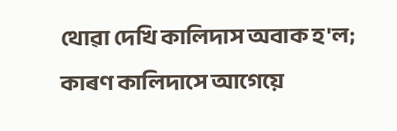থোৱা দেখি কালিদাস অবাক হ'ল; কাৰণ কালিদাসে আগেয়ে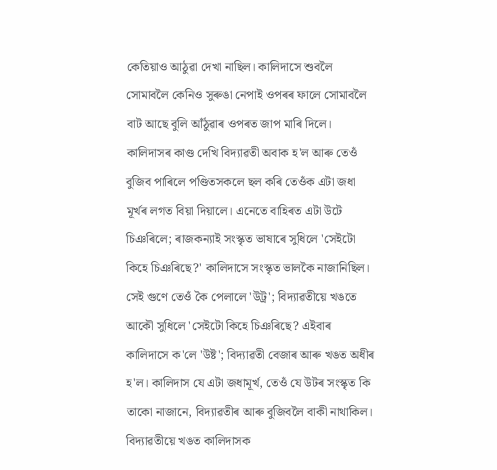কেতিয়াও আঠুৱা দেখা নাছিল। কালিদাসে শুবলৈ সোমাবলৈ কেনিও সুৰুঙা নেপাই ওপৰৰ ফালে সোমাবলৈ বাট আছে বুলি আঁঠুৱাৰ ওপৰত জাপ মাৰি দিলে। কালিদাসৰ কাণ্ড দেখি বিদ্যাৱতী অবাক হ'ল আৰু তেওঁ বুজিব পাৰিলে পণ্ডিতসকলে ছল কৰি তেওঁক এটা জধা মূর্খৰ লগত বিয়া দিয়ালে। এনেতে বাহিৰত এটা উটে চিঞৰিলে; ৰাজকন্যাই সংস্কৃত ভাষাৰে সুধিলে 'সেইটো কিহে চিঞৰিছে?' কালিদাসে সংস্কৃত ভালকৈ নাজানিছিল। সেই গুণে তেওঁ কৈ পেলালে 'উট্র'; বিদ্যাৱতীয়ে খঙতে আকৌ সুধিলে 'সেইটো কিহে চিঞৰিছে? এইবাৰ কালিদাসে ক'লে 'উষ্ট'; বিদ্যাৱতী বেজাৰ আৰু খঙত অধীৰ হ'ল। কালিদাস যে এটা জধামূর্খ, তেওঁ যে উটৰ সংস্কৃত কি তাকো নাজানে, বিদ্যাৱতীৰ আৰু বুজিবলৈ বাকী নাথাকিল। বিদ্যাৱতীয়ে খঙত কালিদাসক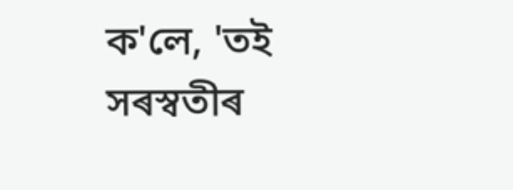ক'লে, 'তই সৰস্বতীৰ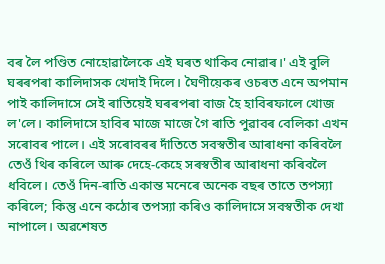বৰ লৈ পণ্ডিত নোহোৱালৈকে এই ঘৰত থাকিব নোৱাৰ।' এই বুলি ঘৰৰপৰা কালিদাসক খেদাই দিলে। ঘৈণীয়েকৰ ওচৰত এনে অপমান পাই কালিদাসে সেই ৰাতিয়েই ঘৰৰপৰা বাজ হৈ হাবিৰফালে খোজ ল'লে। কালিদাসে হাবিৰ মাজে মাজে গৈ ৰাতি পুৱাবৰ বেলিকা এখন সৰোবৰ পালে। এই সৰোবৰৰ দাঁতিতে সবস্বতীৰ আৰাধনা কৰিবলৈ তেওঁ থিৰ কৰিলে আৰু দেহে-কেহে সৰস্বতীৰ আৰাধনা কৰিবলৈ ধবিলে। তেওঁ দিন-ৰাতি একান্ত মনেৰে অনেক বছৰ তাতে তপস্যা কৰিলে; কিন্তু এনে কঠোৰ তপস্যা কৰিও কালিদাসে সবস্বতীক দেখা নাপালে। অৱশেষত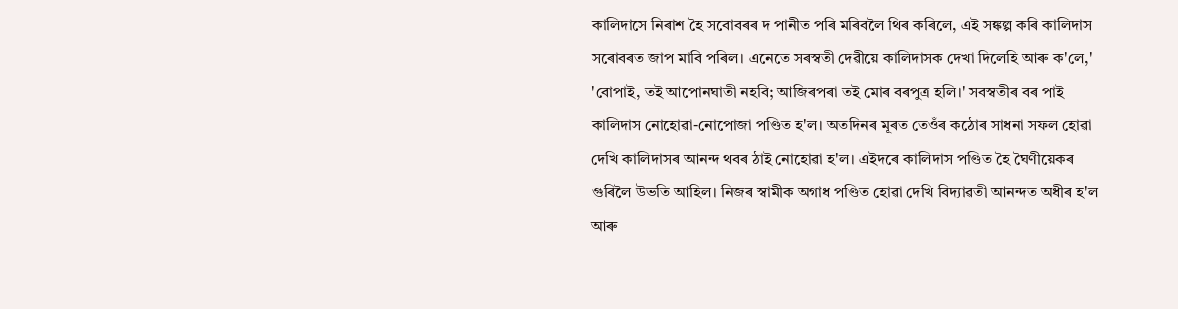কালিদাসে নিৰাশ হৈ সবোবৰৰ দ পানীত পৰি মৰিবলৈ থিৰ কৰিলে, এই সঙ্কল্প কৰি কালিদাস সৰোবৰত জাপ মাবি পৰিল। এনেতে সৰস্বতী দেৱীয়ে কালিদাসক দেখা দিলেহি আৰু ক'লে,' 'বোপাই, তই আপোনঘাতী নহবি; আজিৰপৰা তই মোৰ বৰপুত্র হলি।' সবস্বতীৰ বৰ পাই কালিদাস নোহোৱা-নোপোজা পণ্ডিত হ'ল। অতদিনৰ মূৰত তেওঁৰ কঠোৰ সাধনা সফল হোৱা দেখি কালিদাসৰ আনন্দ থবৰ ঠাই নোহোৱা হ'ল। এইদৰে কালিদাস পণ্ডিত হৈ ঘৈণীয়েকৰ গুৰিলৈ উভতি আহিল। নিজৰ স্বামীক অগাধ পণ্ডিত হোৱা দেখি বিদ্যাৱতী আনন্দত অধীৰ হ'ল আৰু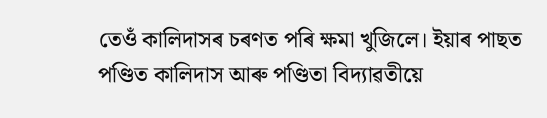তেওঁ কালিদাসৰ চৰণত পৰি ক্ষমা খুজিলে। ইয়াৰ পাছত পণ্ডিত কালিদাস আৰু পণ্ডিতা বিদ্যাৱতীয়ে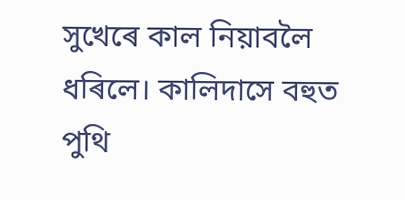সুখেৰে কাল নিয়াবলৈ ধৰিলে। কালিদাসে বহুত পুথি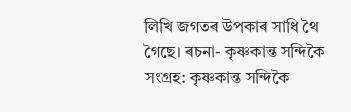লিখি জগতৰ উপকাৰ সাধি থৈ গৈছে। ৰচনা- কৃষ্ণকান্ত সন্দিকৈ সংগ্ৰহ: কৃষ্ণকান্ত সন্দিকৈ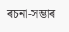ৰচনা-সম্ভাৰ